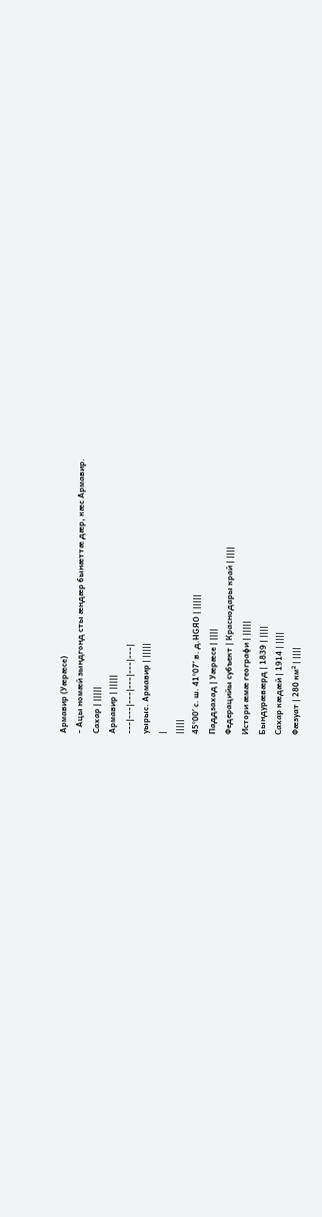Армавир (Уæрæсе)
- Ацы номæй зындгонд сты æндæр бынæттæ дæр, кæс Армавир.
Сахар | |||||
Армавир | |||||
---|---|---|---|---|---|
уырыс. Армавир | |||||
|
|||||
45°00′ с. ш. 41°07′ в. д.HGЯO | |||||
Паддзахад | Уæрæсе | ||||
Федерацийы субъект | Краснодары край | ||||
Истори æмæ географи | |||||
Бындурæвæрд | 1839 | ||||
Сахар кæдæй | 1914 | ||||
Фæзуат | 280 км² | ||||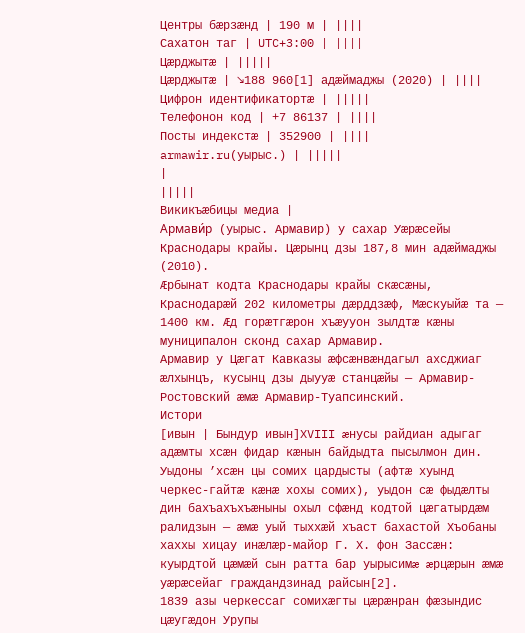Центры бæрзæнд | 190 м | ||||
Сахатон таг | UTC+3:00 | ||||
Цæрджытæ | |||||
Цæрджытæ | ↘188 960[1] адæймаджы (2020) | ||||
Цифрон идентификатортæ | |||||
Телефонон код | +7 86137 | ||||
Посты индекстæ | 352900 | ||||
armawir.ru(уырыс.) | |||||
|
|||||
Викикъæбицы медиа |
Армави́р (уырыс. Армавир) у сахар Уæрæсейы Краснодары крайы. Цæрынц дзы 187,8 мин адæймаджы (2010).
Æрбынат кодта Краснодары крайы скæсæны, Краснодарæй 202 километры дæрддзæф, Мæскуыйæ та — 1400 км. Æд горæтгæрон хъæууон зылдтæ кæны муниципалон сконд сахар Армавир.
Армавир у Цæгат Кавказы æфсæнвæндагыл ахсджиаг æлхынцъ, кусынц дзы дыууæ станцæйы — Армавир-Ростовский æмæ Армавир-Туапсинский.
Истори
[ивын | Бындур ивын]XVIII æнусы райдиан адыгаг адæмты хсæн фидар кæнын байдыдта пысылмон дин. Уыдоны ’хсæн цы сомих цардысты (афтæ хуынд черкес-гайтæ кæнæ хохы сомих), уыдон сæ фыдæлты дин бахъахъхъæныны охыл сфæнд кодтой цæгатырдæм ралидзын — æмæ уый тыххæй хъаст бахастой Хъобаны хаххы хицау инæлæр-майор Г. Х. фон Зассæн: куырдтой цæмæй сын ратта бар уырысимæ æрцæрын æмæ уæрæсейаг граждандзинад райсын[2].
1839 азы черкессаг сомихæгты цæрæнран фæзындис цæугæдон Урупы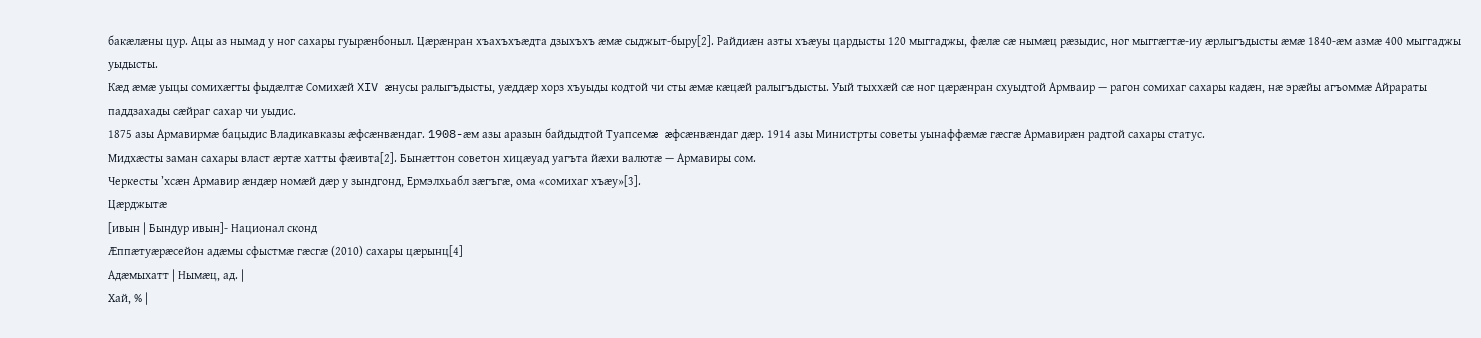бакæлæны цур. Ацы аз нымад у ног сахары гуырæнбоныл. Цæрæнран хъахъхъæдта дзыхъхъ æмæ сыджыт-быру[2]. Райдиæн азты хъæуы цардысты 120 мыггаджы, фæлæ сæ нымæц рæзыдис, ног мыггæгтæ-иу æрлыгъдысты æмæ 1840-æм азмæ 400 мыггаджы уыдысты.
Кæд æмæ уыцы сомихæгты фыдæлтæ Сомихæй XIV æнусы ралыгъдысты, уæддæр хорз хъуыды кодтой чи сты æмæ кæцæй ралыгъдысты. Уый тыххæй сæ ног цæрæнран схуыдтой Армваир — рагон сомихаг сахары кадæн, нæ эрæйы агъоммæ Айрараты паддзахады сæйраг сахар чи уыдис.
1875 азы Армавирмæ бацыдис Владикавказы æфсæнвæндаг. 1908-æм азы аразын байдыдтой Туапсемæ æфсæнвæндаг дæр. 1914 азы Министрты советы уынаффæмæ гæсгæ Армавирæн радтой сахары статус.
Мидхæсты заман сахары власт æртæ хатты фæивта[2]. Бынæттон советон хицæуад уагъта йæхи валютæ — Армавиры сом.
Черкесты ’хсæн Армавир æндæр номæй дæр у зындгонд, Ермэлхьабл зæгъгæ, ома «сомихаг хъæу»[3].
Цæрджытæ
[ивын | Бындур ивын]- Национал сконд
Æппæтуæрæсейон адæмы сфыстмæ гæсгæ (2010) сахары цæрынц[4]
Адæмыхатт | Нымæц, ад. |
Хай, % |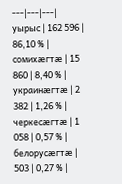---|---|---|
уырыс | 162 596 | 86,10 % |
сомихæгтæ | 15 860 | 8,40 % |
украинæгтæ | 2 382 | 1,26 % |
черкесæгтæ | 1 058 | 0,57 % |
белорусæгтæ | 503 | 0,27 % |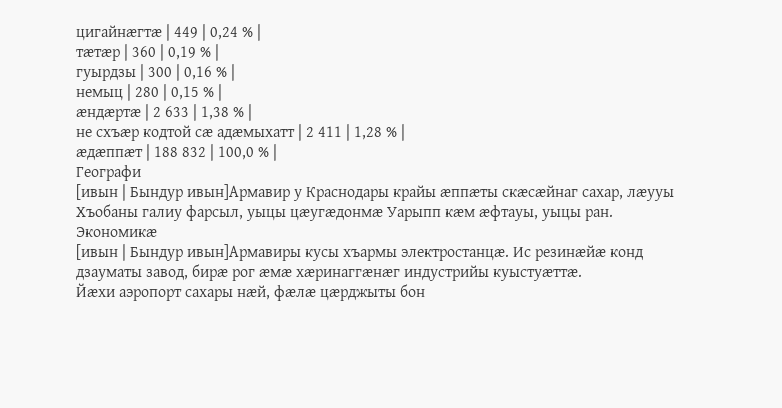цигайнæгтæ | 449 | 0,24 % |
тæтæр | 360 | 0,19 % |
гуырдзы | 300 | 0,16 % |
немыц | 280 | 0,15 % |
æндæртæ | 2 633 | 1,38 % |
не схъæр кодтой сæ адæмыхатт | 2 411 | 1,28 % |
æдæппæт | 188 832 | 100,0 % |
Географи
[ивын | Бындур ивын]Армавир у Краснодары крайы æппæты скæсæйнаг сахар, лæууы Хъобаны галиу фарсыл, уыцы цæугæдонмæ Уарыпп кæм æфтауы, уыцы ран.
Экономикæ
[ивын | Бындур ивын]Армавиры кусы хъармы электростанцæ. Ис резинæйæ конд дзауматы завод, бирæ рог æмæ хæринаггæнæг индустрийы куыстуæттæ.
Йæхи аэропорт сахары нæй, фæлæ цæрджыты бон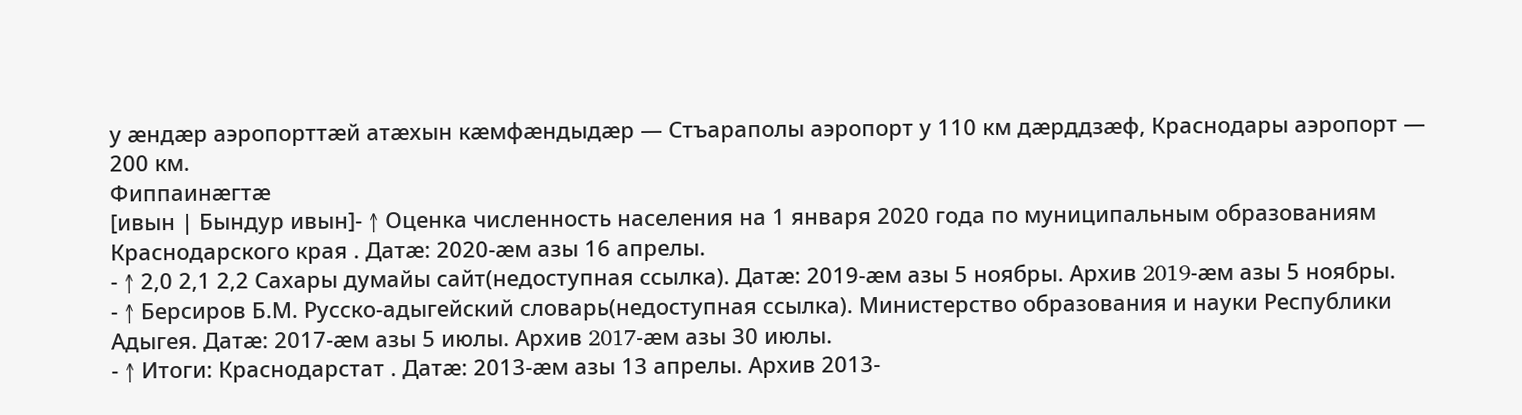у æндæр аэропорттæй атæхын кæмфæндыдæр — Стъараполы аэропорт у 110 км дæрддзæф, Краснодары аэропорт — 200 км.
Фиппаинæгтæ
[ивын | Бындур ивын]- ↑ Оценка численность населения на 1 января 2020 года по муниципальным образованиям Краснодарского края . Датæ: 2020-æм азы 16 апрелы.
- ↑ 2,0 2,1 2,2 Сахары думайы сайт(недоступная ссылка). Датæ: 2019-æм азы 5 ноябры. Архив 2019-æм азы 5 ноябры.
- ↑ Берсиров Б.М. Русско-адыгейский словарь(недоступная ссылка). Министерство образования и науки Республики Адыгея. Датæ: 2017-æм азы 5 июлы. Архив 2017-æм азы 30 июлы.
- ↑ Итоги: Краснодарстат . Датæ: 2013-æм азы 13 апрелы. Архив 2013-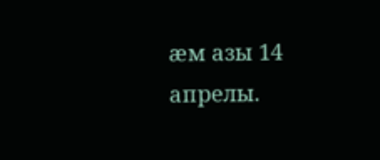æм азы 14 апрелы.